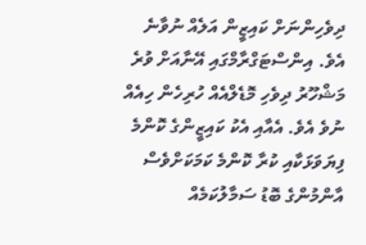ދިވެހިންނަށް ކައިޒީން އަލެއް ނުވާނެ އެވެ. އިންސްޓަގްރާމްގައި އޭނާއަށް ވުރެ މަޝްހޫރު ދިވެހި މޮޑެލްއެއް ހުރިހެން ހިއެއް ނުވެ އެވެ. އެއާއި އެކު ކައިޒީންގެ ކޮންމެ ފިޔަވަޅަކާއި ކުރާ ކޮންމެ ކަމަކަށްވެސް އާންމުންގެ ބޮޑު ސަމާލުކަމެއް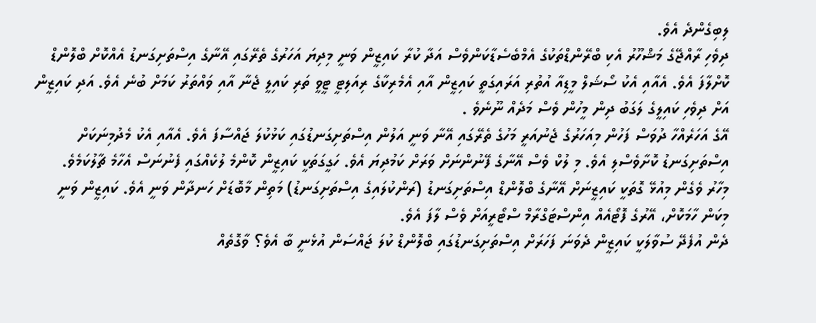ލިބިގެންދެ އެވެ.
ދިވެހި ރާއްޖޭގެ މަޝްހޫރު އެކި ބްރޭންޑްތަކުގެ އެމްބެސެޑާކަންވެސް އަދާ ކުރާ ކައިޒީން ވަނީ މިދިޔަ އަހަރުގެ ތެރޭގައި އޭނާގެ އިސްތަށިގަނޑު އެއްކޮށް ބްލޮންޑް ކޮށްލާފަ އެވެ. އެއާއި އެކު ސޯޝަލް މީޑިއާ އުތުރި އަރައިގަތީ ކައިޒީން އާއި އެމެރިކާގެ ރިއަލިޓީ ޓީވީ ތަރި ކައިލީ ޖެނާ އާއި ވައްތަރު ކަމަށް ބުނެ އެވެ. އަދި ކައިޒީން އަށް ދިވެހި ކައިލީގެ ލަގަބު ދިން މީހުން ވެސް މަދެއް ނޫނެވެ .
އޭގެ އަހަރެއްހާ ދުވަސް ފަހުން މިއަހަރުގެ ޖެނުއަރީ މަހުގެ ތެރޭގައި އޭނާ ވަނީ އަލުން އިސްތަށިގަނޑުގައި ކަޅުކުލަ ޖައްސާފަ އެވެ. އެއާއި އެކު މެދުމިނަކަށް އިސްތަށިގަނޑު ކޮށާވެސްލި އެވެ. މި ލުކް ވެސް އޭނާގެ ފޭނުންނަށް ވަރަށް ކަމުދިޔަ އެވެ. ހަގީގަތަކީ ކައިޒީން ކޮންމެ ލުކެއްގައި ފެނުނަސް އެހާމެ ޗާލުކަމެވެ.
މިހާރު ވެގެން މިއުޅޭ ގޮތަކީ ކައިޒީނަށް އޭނާގެ ބްލޮންޑް އިސްތަށިގަނޑު (ރަންކުލައިގެ އިސްތަށިގަނޑު) މަތިން މާބޮޑަށް ހަނދާން ވަނީ އެވެ. ކައިޒީން ވަނީ މިކަން ހާމަކޮށް، އޭރުގެ ފޮޓޯއެއް އިންސްޓަގްރާމް ސްޓޯރީއަށް ވެސް ލާފަ އެވެ.
ދެން އުފެދޭ ސުވާލަކީ ކައިޒީން ދެވަނަ ފަހަރަށް އިސްތަށިގަނޑުގައި ބްލޮންޑް ކުލަ ޖައްސަން އުޅެނީ ބާ އެވެ؟ ވާގޮތެއް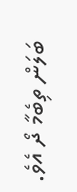ބަލަން ތިބެމާ ދޯ އެވެ.